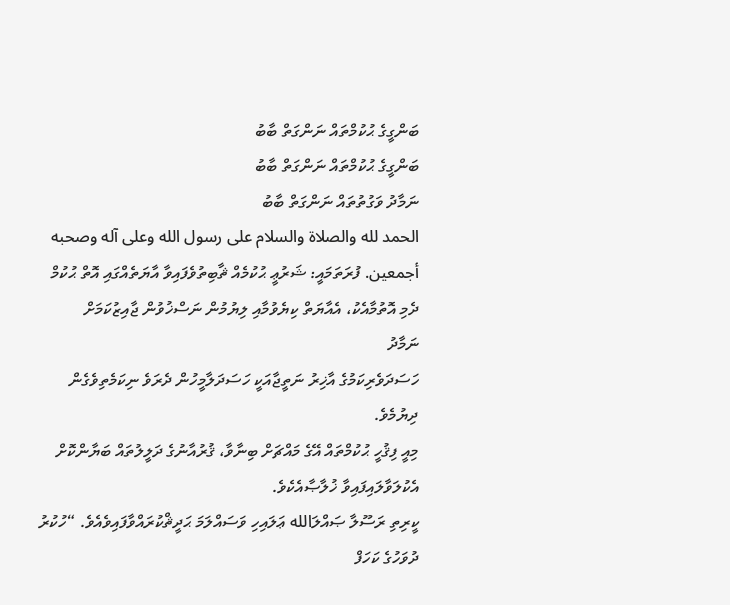ބަންގީގެ ޙުކުމްތައް ނަންގަތް ބާބު
ބަންގީގެ ޙުކުމްތައް ނަންގަތް ބާބު
ނަމާދު ވަގުތުތައް ނަންގަތް ބާބު
الحمد لله والصلاة والسلام على رسول الله وعلى آله وصحبه أجمعين. ފުރަތަމައީ: ޝަރުޢީ ޙުކުމެއް ޘާބިތުވެފައިވާ އާޔަތެއްގައި އޮތް ޙުކުމް ދެމި އޮތުމާއެކު، އެއާޔަތް ކިޔެވުމާއި ލިޔުމުން ނަސްޚުވުން ޖާއިޒުކަމަށް
ނަމާދު
ހަސަދަވެރިކަމުގެ އާޚިރު ނަތީޖާއަކީ ހަސަދަލާމީހުން ދެރަވެ ނިކަމެތިވެގެން ދިޔުމެވެ.
މިއީ ފިޤުހީ ޙުކުމްތައް އޭގެ މައްޗަށް ބިނާވާ، ޤުރުއާނުގެ ދަލީލުތައް ބަޔާންކޮށް އެކުލަވާލައިފައިވާ ޚުލާޞާއެކެވެ.
ކީރިތި ރަސޫލާ ޞައްލަالله ޢަލައިހި ވަސައްލަމަ ޙަދީޘްކުރައްވާފައިވެއެވެ. “ހުކުރު ދުވަހުގެ ކަހަފް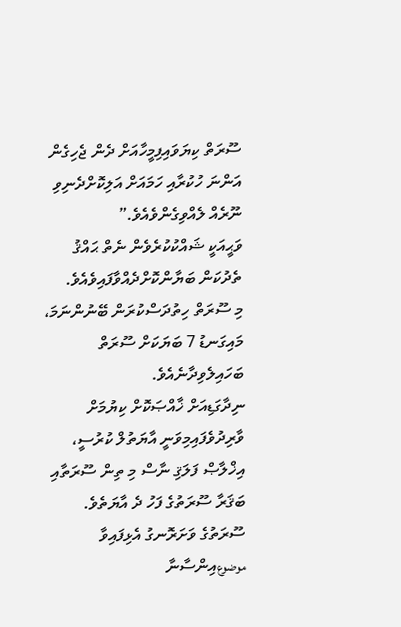ސޫރަތް ކިޔަވައިފިމީހާއަށް ދެން ޖެހިގެން އަންނަ ހުކުރާއި ހަމައަށް އަލިކޮށްދެނިވި ނޫރެއް ލެއްވިގެންވެއެވެ.”
ވަޙީއަކީ ޝައްކުކުރެވެން ނެތް ޙައްޤު ތެދުކަން ބަޔާންކޮށްދެއްވާފައިވެއެވެ.
މި ސޫރަތް ހިތުދަސްކުރަން ބޭނުންނަމަ، މައިގަނޑު 7 ބަޔަކަށް ސޫރަތް ބަހައިލެވިދާނެއެވެ.
ނިދާގަޑިއަށް ޚާއްޞަކޮށް ކިޔުމަށް ވާރިދުވެފައިމިވަނީ އާޔަތުލް ކުރުސީ، އިޚްލާޞް ފަލަޤި ނާސް މި ތިން ސޫރަތާއި ބަޤަރާ ސޫރަތުގެ ފަހު ދެ އާޔަތެވެ.
ސޫރަތުގެ ވަށަރޮނގު އެޅިފައިވާ موضوعއިންސާނާ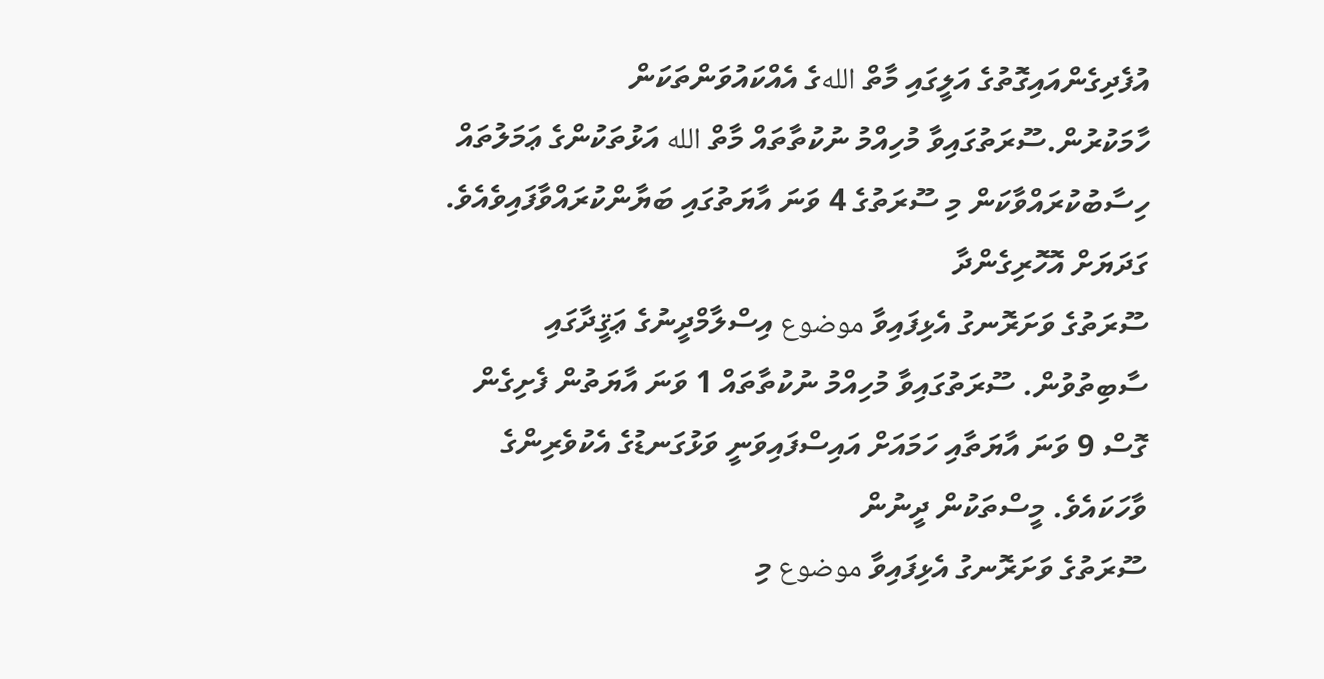އުފެދިގެންއައިގޮތުގެ އަލީގައި މާތް اللهގެ އެއްކައުވަންތަކަން ހާމަކުރުން.ސޫރަތުގައިވާ މުހިއްމު ނުކުތާތައް މާތް الله އަޅުތަކުންގެ ޢަމަލުތައް ހިސާބުކުރައްވާކަން މި ސޫރަތުގެ 4 ވަނަ އާޔަތުގައި ބަޔާންކުރައްވާފައިވެއެވެ. ގަދަޔަށް އޮހޮރިގެންދާ
ސޫރަތުގެ ވަށަރޮނގު އެޅިފައިވާ موضوع އިސްލާމްދީނުގެ ޢަޤީދާގައި ސާބިތުވުން. ސޫރަތުގައިވާ މުހިއްމު ނުކުތާތައް 1 ވަނަ އާޔަތުން ފެށިގެން ގޮސް 9 ވަނަ އާޔަތާއި ހަމައަށް އައިސްފައިވަނީ ވަޅުގަނޑުގެ އެކުވެރިންގެ ވާހަކައެވެ. މީސްތަކުން ދީނުން
ސޫރަތުގެ ވަށަރޮނގު އެޅިފައިވާ موضوع މި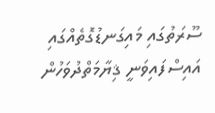ސޫރަތުގައި މައިގަނޑުގޮތެއްގައި އައިސްފައިވަނީ ޤިޔާމަތްދުވަހުން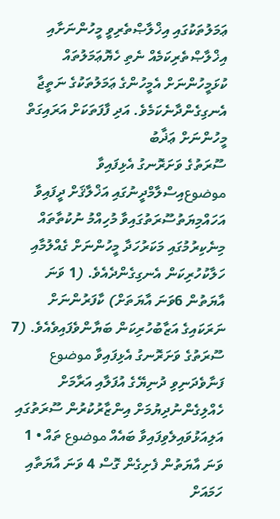ޢަމަލުތަކުގައި އިޚްލާޞްތެރިވީ މީހުންނަށާއި އިޚްލާޞްތެރިކަމެއް ނެތި ހެޔޮޢަމަލުތައް ކުޅަމީހުންނަށް އެމީހުންގެ ޢަމަލުތަކުގެ ނަތީޖާ އެނގިގެންދާނެކަމެވެ. އަދި ފާފަތަކަށް އަރައިގަތް މީހުންނަށް ޢަޛާބު
ސޫރަތުގެ ވަށަރޮނގު އެޅިފައިވާ موضوعއިސްލާމްދީނުގައި އަޚްލާޤަށް ދީފައިވާ އަހައްމިޔަތުސޫރަތުގައިވާ މުހިއްމު ނުކުތާތައް މިނެކިރުމުގައި މަކަރުހަދާ މީހުންނަށް ގެއްލުމާއި ހަލާކުހުރިކަން އެނގިގެންދެއެވެ. (1 ވަނަ އާޔަތުން 6ވަނަ އާޔަތަށް) ކާފަރުންނަށް ނަރަކައިގެ އަޒާބުހުރިކަން ބަޔާންވެފައިވެއެވެ. (7
ސޫރަތުގެ ވަށަރޮނގު އެޅިފައިވާ موضوع ފަނާވެދަނިވި ދުނިޔޭގެ އުފަލާއި އަރާމަށް ހެއްލިގެންނުދިޔުމަށް އިންޒާރުކުރުން ސޫރަތުގައި އަލިއަޅުވައިލެވިފައިވާ ބައެއް موضوع ތައް • 1 ވަނަ އާޔަތުން ފެށިގެން ގޮސް 4 ވަނަ އާޔަތާއި ހަމައަށް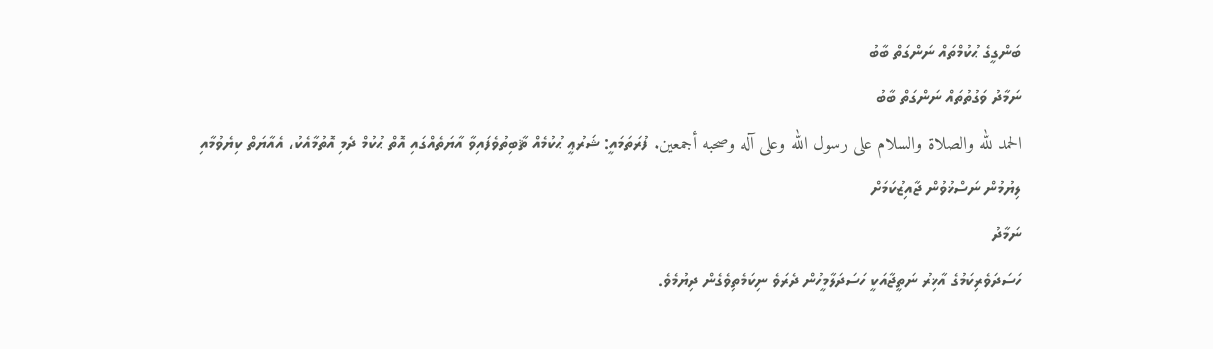ބަންގީގެ ޙުކުމްތައް ނަންގަތް ބާބު
ނަމާދު ވަގުތުތައް ނަންގަތް ބާބު
الحمد لله والصلاة والسلام على رسول الله وعلى آله وصحبه أجمعين. ފުރަތަމައީ: ޝަރުޢީ ޙުކުމެއް ޘާބިތުވެފައިވާ އާޔަތެއްގައި އޮތް ޙުކުމް ދެމި އޮތުމާއެކު، އެއާޔަތް ކިޔެވުމާއި ލިޔުމުން ނަސްޚުވުން ޖާއިޒުކަމަށް
ނަމާދު
ހަސަދަވެރިކަމުގެ އާޚިރު ނަތީޖާއަކީ ހަސަދަލާމީހުން ދެރަވެ ނިކަމެތިވެގެން ދިޔުމެވެ.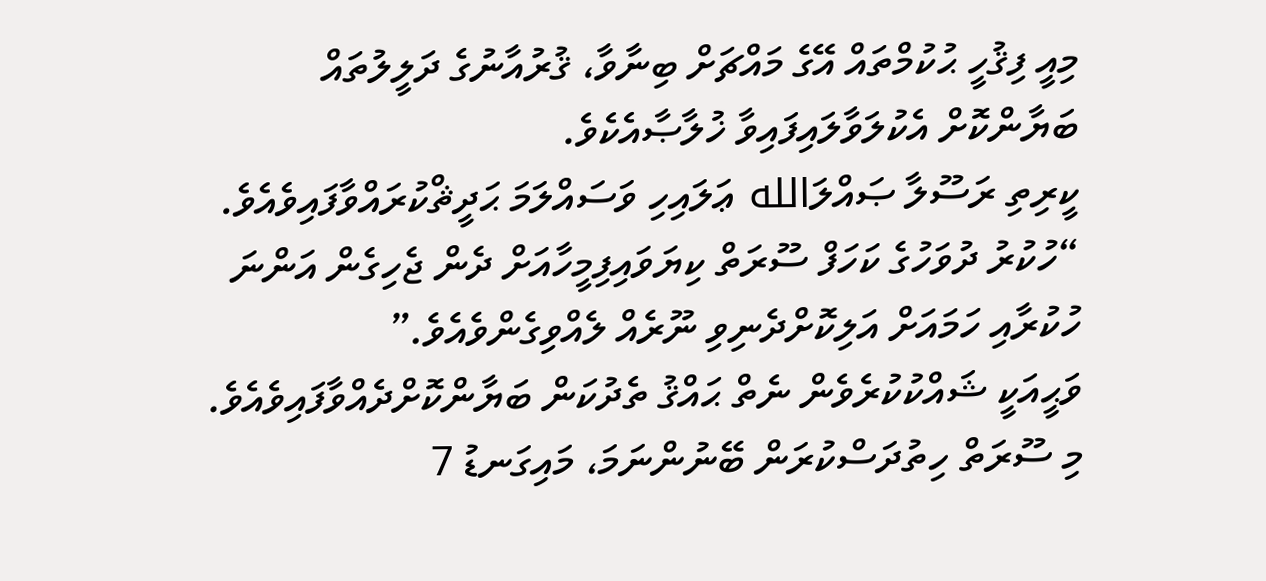މިއީ ފިޤުހީ ޙުކުމްތައް އޭގެ މައްޗަށް ބިނާވާ، ޤުރުއާނުގެ ދަލީލުތައް ބަޔާންކޮށް އެކުލަވާލައިފައިވާ ޚުލާޞާއެކެވެ.
ކީރިތި ރަސޫލާ ޞައްލަالله ޢަލައިހި ވަސައްލަމަ ޙަދީޘްކުރައްވާފައިވެއެވެ. “ހުކުރު ދުވަހުގެ ކަހަފް ސޫރަތް ކިޔަވައިފިމީހާއަށް ދެން ޖެހިގެން އަންނަ ހުކުރާއި ހަމައަށް އަލިކޮށްދެނިވި ނޫރެއް ލެއްވިގެންވެއެވެ.”
ވަޙީއަކީ ޝައްކުކުރެވެން ނެތް ޙައްޤު ތެދުކަން ބަޔާންކޮށްދެއްވާފައިވެއެވެ.
މި ސޫރަތް ހިތުދަސްކުރަން ބޭނުންނަމަ، މައިގަނޑު 7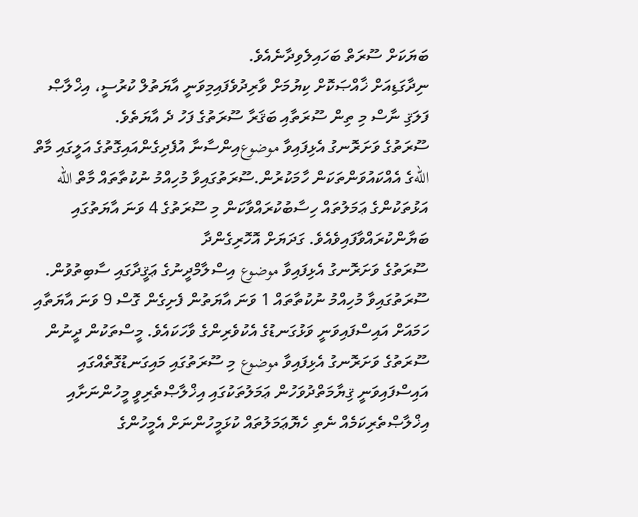ބަޔަކަށް ސޫރަތް ބަހައިލެވިދާނެއެވެ.
ނިދާގަޑިއަށް ޚާއްޞަކޮށް ކިޔުމަށް ވާރިދުވެފައިމިވަނީ އާޔަތުލް ކުރުސީ، އިޚްލާޞް ފަލަޤި ނާސް މި ތިން ސޫރަތާއި ބަޤަރާ ސޫރަތުގެ ފަހު ދެ އާޔަތެވެ.
ސޫރަތުގެ ވަށަރޮނގު އެޅިފައިވާ موضوعއިންސާނާ އުފެދިގެންއައިގޮތުގެ އަލީގައި މާތް اللهގެ އެއްކައުވަންތަކަން ހާމަކުރުން.ސޫރަތުގައިވާ މުހިއްމު ނުކުތާތައް މާތް الله އަޅުތަކުންގެ ޢަމަލުތައް ހިސާބުކުރައްވާކަން މި ސޫރަތުގެ 4 ވަނަ އާޔަތުގައި ބަޔާންކުރައްވާފައިވެއެވެ. ގަދަޔަށް އޮހޮރިގެންދާ
ސޫރަތުގެ ވަށަރޮނގު އެޅިފައިވާ موضوع އިސްލާމްދީނުގެ ޢަޤީދާގައި ސާބިތުވުން. ސޫރަތުގައިވާ މުހިއްމު ނުކުތާތައް 1 ވަނަ އާޔަތުން ފެށިގެން ގޮސް 9 ވަނަ އާޔަތާއި ހަމައަށް އައިސްފައިވަނީ ވަޅުގަނޑުގެ އެކުވެރިންގެ ވާހަކައެވެ. މީސްތަކުން ދީނުން
ސޫރަތުގެ ވަށަރޮނގު އެޅިފައިވާ موضوع މި ސޫރަތުގައި މައިގަނޑުގޮތެއްގައި އައިސްފައިވަނީ ޤިޔާމަތްދުވަހުން ޢަމަލުތަކުގައި އިޚްލާޞްތެރިވީ މީހުންނަށާއި އިޚްލާޞްތެރިކަމެއް ނެތި ހެޔޮޢަމަލުތައް ކުޅަމީހުންނަށް އެމީހުންގެ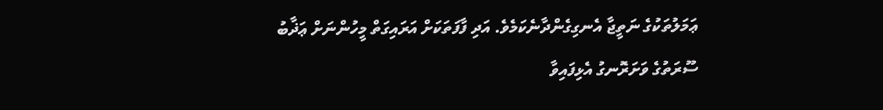ޢަމަލުތަކުގެ ނަތީޖާ އެނގިގެންދާނެކަމެވެ. އަދި ފާފަތަކަށް އަރައިގަތް މީހުންނަށް ޢަޛާބު
ސޫރަތުގެ ވަށަރޮނގު އެޅިފައިވާ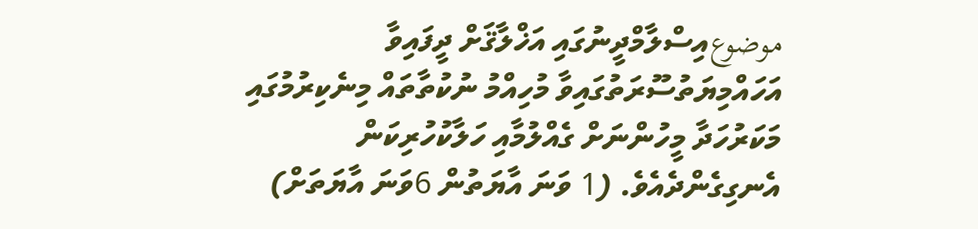موضوعއިސްލާމްދީނުގައި އަޚްލާޤަށް ދީފައިވާ އަހައްމިޔަތުސޫރަތުގައިވާ މުހިއްމު ނުކުތާތައް މިނެކިރުމުގައި މަކަރުހަދާ މީހުންނަށް ގެއްލުމާއި ހަލާކުހުރިކަން އެނގިގެންދެއެވެ. (1 ވަނަ އާޔަތުން 6ވަނަ އާޔަތަށް)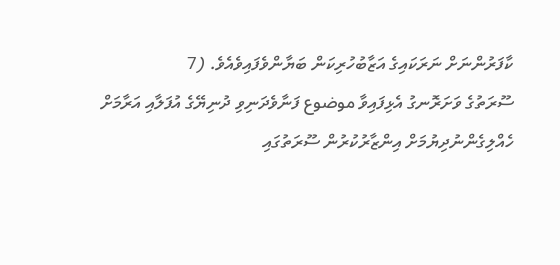ކާފަރުންނަށް ނަރަކައިގެ އަޒާބުހުރިކަން ބަޔާންވެފައިވެއެވެ. (7
ސޫރަތުގެ ވަށަރޮނގު އެޅިފައިވާ موضوع ފަނާވެދަނިވި ދުނިޔޭގެ އުފަލާއި އަރާމަށް ހެއްލިގެންނުދިޔުމަށް އިންޒާރުކުރުން ސޫރަތުގައި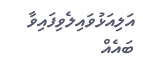އަލިއަޅުވައިލެވިފައިވާ ބައެއް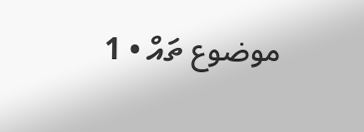موضوع ތައް • 1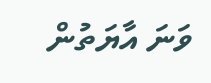ވަނަ އާޔަތުން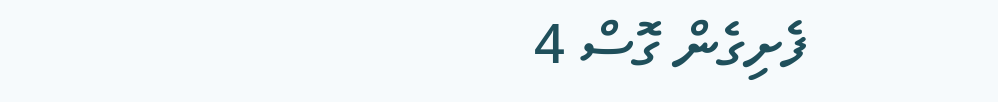ފެށިގެން ގޮސް 4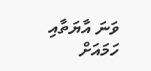ވަނަ އާޔަތާއި ހަމައަށް